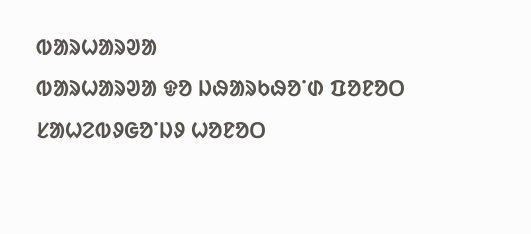ᱵᱟᱨᱦᱟᱨᱣᱟ
ᱵᱟᱨᱦᱟᱨᱣᱟ ᱫᱚ ᱡᱷᱟᱨᱠᱷᱚᱸᱰ ᱯᱚᱱᱚᱛ ᱥᱟᱦᱮᱵᱽᱜᱚᱸᱡᱽ ᱦᱚᱱᱚᱛ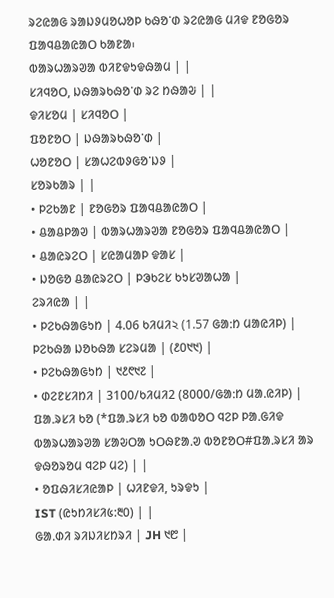ᱨᱮᱭᱟᱜ ᱨᱟᱡᱽᱢᱚᱦᱚᱞ ᱠᱷᱚᱸᱰ ᱨᱮᱭᱟᱜ ᱢᱤᱫ ᱱᱚᱜᱚᱨ ᱯᱟᱧᱪᱟᱭᱟᱛ ᱠᱟᱱᱟ᱾
ᱵᱟᱨᱦᱟᱨᱣᱟ ᱵᱤᱱᱫᱩᱫᱷᱟᱢ | |
ᱥᱤᱧᱚᱛ, ᱡᱷᱟᱨᱠᱷᱚᱸᱰ ᱨᱮ ᱴᱷᱟᱶ | |
ᱫᱤᱥᱚᱢ | ᱥᱤᱧᱚᱛ |
ᱯᱚᱱᱚᱛ | ᱡᱷᱟᱨᱠᱷᱚᱸᱰ |
ᱦᱚᱱᱚᱛ | ᱥᱟᱦᱮᱵᱽᱜᱚᱸᱡᱽ |
ᱥᱚᱨᱠᱟᱨ | |
• ᱞᱮᱠᱟᱱ | ᱱᱚᱜᱚᱨ ᱯᱟᱧᱪᱟᱭᱟᱛ |
• ᱪᱟᱪᱞᱟᱣ | ᱵᱟᱨᱦᱟᱨᱣᱟ ᱱᱚᱜᱚᱨ ᱯᱟᱧᱪᱟᱭᱟᱛ |
• ᱪᱟᱭᱨᱮᱛ | ᱥᱭᱟᱢᱟᱞ ᱫᱟᱥ |
• ᱡᱚᱜᱚ ᱪᱟᱭᱨᱮᱛ | ᱞᱳᱠᱮᱥ ᱠᱩᱥᱣᱟᱦᱟ |
ᱮᱨᱤᱭᱟ | |
• ᱞᱮᱠᱷᱟᱜᱩᱴ | 4.06 ᱠᱤᱢᱤ২ (1.57 ᱜᱟᱺᱴ ᱢᱟᱭᱤᱞ) |
ᱞᱮᱠᱷᱟ ᱡᱚᱠᱷᱟ ᱥᱮᱨᱢᱟ | (᱒᱐᱑᱑) |
• ᱞᱮᱠᱷᱟᱜᱩᱴ | ᱑᱒᱖᱑᱗ |
• ᱰᱮᱱᱥᱤᱴᱤ | 3100/ᱠᱤᱢᱤ2 (8000/ᱜᱟᱺᱴ ᱢᱟᱹᱭᱤᱞ) |
ᱯᱟᱹᱨᱥᱤ ᱠᱚ (*ᱯᱟᱹᱨᱥᱤ ᱠᱚ ᱵᱟᱵᱚᱛ ᱧᱮᱞ ᱞᱟᱹᱜᱤᱫ ᱵᱟᱨᱦᱟᱨᱣᱟ ᱥᱟᱶᱛᱟ ᱩᱛᱷᱱᱟᱹᱣ ᱵᱚᱱᱚᱛ#ᱯᱟᱹᱨᱥᱤ ᱟᱨ ᱫᱷᱚᱨᱚᱢ ᱧᱮᱞ ᱢᱮ) | |
• ᱚᱯᱷᱤᱥᱤᱭᱟᱞ | ᱦᱤᱱᱫᱤ, ᱩᱨᱫᱩ |
IST (ᱭᱩᱴᱤᱥᱤ᱕:᱓᱐) | |
ᱜᱟᱹᱰᱤ ᱨᱤᱡᱤᱥᱴᱨᱤ | JH ᱑᱘ |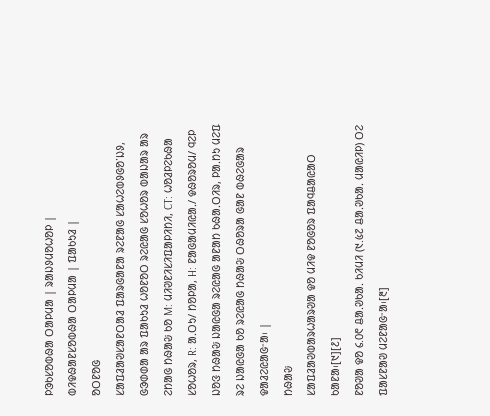ᱞᱳᱠᱥᱚᱵᱷᱟ ᱛᱟᱞᱢᱟ | ᱨᱟᱡᱽᱢᱚᱦᱚᱞ |
ᱵᱤᱫᱷᱟᱱᱥᱚᱵᱷᱟ ᱛᱟᱞᱢᱟ | ᱯᱟᱠᱩᱲ |
ᱚᱛᱱᱚᱜ
ᱥᱟᱯᱲᱟᱣᱥᱟᱱᱛᱟᱲ ᱯᱟᱨᱜᱟᱱᱟ ᱨᱮᱱᱟᱜ ᱥᱟᱦᱮᱵᱽᱜᱚᱸᱡᱽ, ᱜᱳᱰᱰᱟ ᱟᱨ ᱯᱟᱠᱩᱲ ᱦᱚᱱᱚᱛ ᱨᱮᱭᱟᱜ ᱥᱚᱦᱚᱨ ᱵᱟᱡᱟᱨ ᱟᱨ ᱮᱴᱟᱜ ᱴᱷᱟᱶ ᱠᱚ M: ᱢᱤᱣᱱᱤᱥᱤᱯᱟᱞᱤᱴᱤ, CT: ᱦᱚᱲᱞᱮᱠᱷᱟ ᱥᱚᱦᱚᱨ, R: ᱟᱹᱛᱩ/ ᱴᱚᱞᱟ, H: ᱱᱟᱜᱟᱢᱤᱭᱟᱹ/ ᱫᱷᱚᱨᱚᱢ/ ᱧᱮᱞ ᱡᱚᱝ ᱴᱷᱟᱶ ᱡᱟᱭᱜᱟ ᱨᱮᱭᱟᱜ ᱟᱱᱟᱴ ᱠᱷᱟᱹᱛᱤᱨ, ᱞᱟᱹᱴᱩ ᱢᱮᱯ ᱨᱮ ᱡᱟᱭᱜᱟ ᱠᱚ ᱨᱮᱭᱟᱜ ᱴᱷᱟᱶ ᱛᱷᱚᱨᱟ ᱜᱟᱱ ᱵᱷᱮᱜᱟᱨ ᱫᱟᱲᱮᱭᱟᱜᱼᱟ᱾ |
ᱴᱷᱟᱶ
ᱥᱟᱯᱲᱟᱣᱵᱟᱨᱦᱟᱨᱣᱟ ᱫᱚ ᱢᱤᱫ ᱱᱚᱜᱚᱨ ᱯᱟᱧᱪᱟᱭᱟᱛ ᱠᱟᱱᱟ᱾[᱑][᱒]
ᱱᱚᱣᱟ ᱫᱚ ᱔.᱐᱖ ᱪᱟᱹᱣᱠᱟᱹ ᱠᱤᱢᱤ (᱑.᱕᱗ ᱪᱟᱹᱣᱠᱟᱹ ᱢᱟᱭᱤᱞ) ᱛᱮ ᱯᱟᱥᱱᱟᱣ ᱢᱮᱱᱟᱜᱼᱟ᱾[᱓]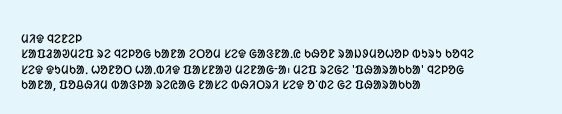ᱢᱤᱫ ᱧᱮᱱᱮᱞ
ᱥᱟᱯᱲᱟᱣᱢᱮᱯ ᱨᱮ ᱧᱮᱞᱚᱜ ᱠᱟᱱᱟ ᱮᱛᱚᱢ ᱥᱮᱫ ᱜᱟᱝᱱᱟᱹᱭ ᱠᱷᱚᱱ ᱨᱟᱡᱽᱢᱚᱦᱚᱞ ᱵᱩᱨᱩ ᱠᱚᱧᱮ ᱥᱮᱫ ᱫᱩᱢᱠᱟᱹ ᱦᱚᱱᱚᱛ ᱦᱟᱹᱵᱤᱫ ᱯᱟᱥᱱᱟᱣ ᱢᱮᱱᱟᱜᱼᱟ᱾ ᱢᱮᱯ ᱨᱮᱜᱮ 'ᱯᱷᱟᱨᱟᱠᱠᱟ' ᱧᱮᱞᱚᱜ ᱠᱟᱱᱟ, ᱯᱚᱪᱷᱤᱢ ᱵᱟᱝᱞᱟ ᱨᱮᱭᱟᱜ ᱱᱟᱥᱮ ᱵᱷᱤᱛᱨᱤ ᱥᱮᱫ ᱚᱸᱰᱮ ᱜᱮ ᱯᱷᱟᱨᱟᱠᱠᱟ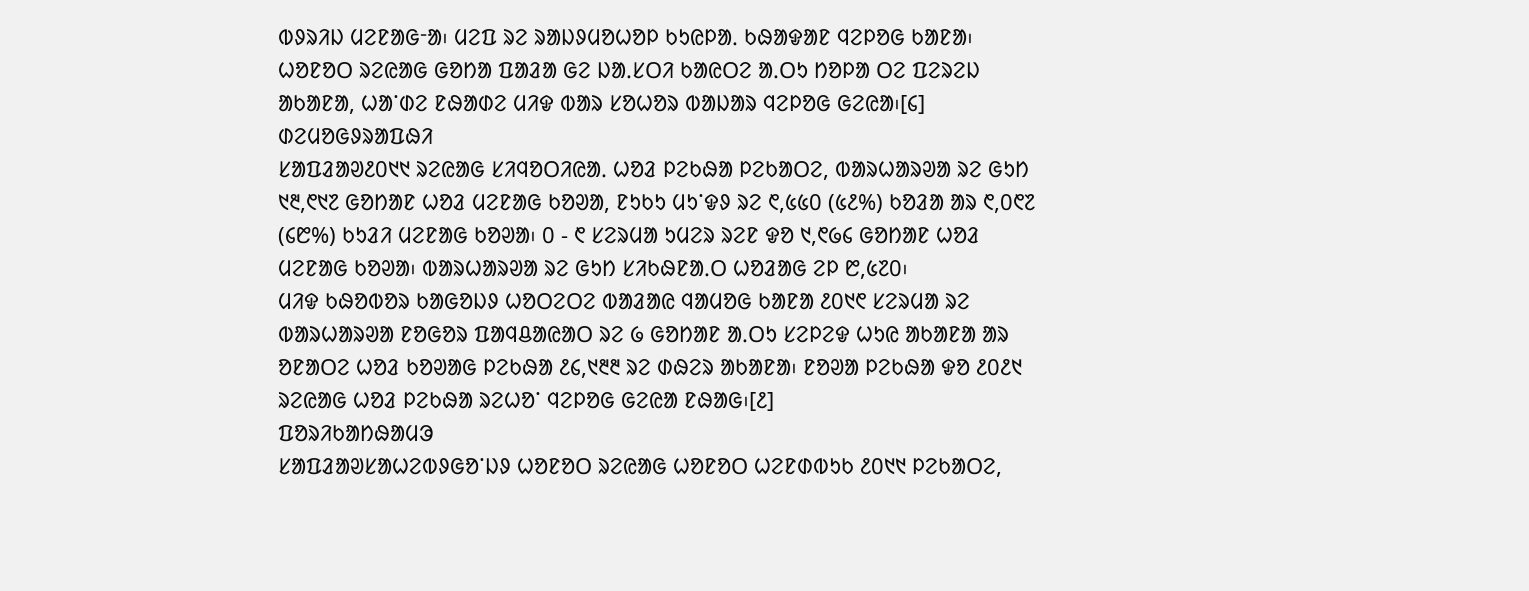ᱵᱽᱨᱤᱡ ᱢᱮᱱᱟᱜᱼᱟ᱾ ᱢᱮᱯ ᱨᱮ ᱨᱟᱡᱽᱢᱚᱦᱚᱞ ᱠᱩᱭᱞᱟᱹ ᱠᱷᱟᱫᱟᱱ ᱧᱮᱞᱚᱜ ᱠᱟᱱᱟ᱾ ᱦᱚᱱᱚᱛ ᱨᱮᱭᱟᱜ ᱜᱚᱴᱟ ᱯᱟᱲᱟ ᱜᱮ ᱡᱟᱹᱥᱛᱤ ᱠᱟᱭᱛᱮ ᱟᱹᱛᱩ ᱴᱚᱞᱟ ᱛᱮ ᱯᱮᱨᱮᱡ ᱟᱠᱟᱱᱟ, ᱦᱟᱸᱰᱮ ᱱᱷᱟᱰᱮ ᱢᱤᱫ ᱵᱟᱨ ᱥᱚᱦᱚᱨ ᱵᱟᱡᱟᱨ ᱧᱮᱞᱚᱜ ᱜᱮᱭᱟ᱾[᱔]
ᱰᱮᱢᱚᱜᱽᱨᱟᱯᱷᱤ
ᱥᱟᱯᱲᱟᱣ᱒᱐᱑᱑ ᱨᱮᱭᱟᱜ ᱥᱤᱧᱚᱛᱤᱭᱟᱹ ᱦᱚᱲ ᱞᱮᱠᱷᱟ ᱞᱮᱠᱟᱛᱮ, ᱵᱟᱨᱦᱟᱨᱣᱟ ᱨᱮ ᱜᱩᱴ ᱑᱓,᱖᱑᱗ ᱜᱚᱴᱟᱱ ᱦᱚᱲ ᱢᱮᱱᱟᱜ ᱠᱚᱣᱟ, ᱱᱩᱠᱩ ᱢᱩᱸᱫᱽ ᱨᱮ ᱖,᱕᱕᱐ (᱕᱒%) ᱠᱚᱲᱟ ᱟᱨ ᱖,᱐᱖᱗ (᱔᱘%) ᱠᱩᱲᱤ ᱢᱮᱱᱟᱜ ᱠᱚᱣᱟ᱾ ᱐ - ᱖ ᱥᱮᱨᱢᱟ ᱩᱢᱮᱨ ᱨᱮᱱ ᱫᱚ ᱑,᱖᱙᱔ ᱜᱚᱴᱟᱱ ᱦᱚᱲ ᱢᱮᱱᱟᱜ ᱠᱚᱣᱟ᱾ ᱵᱟᱨᱦᱟᱨᱣᱟ ᱨᱮ ᱜᱩᱴ ᱥᱤᱠᱷᱱᱟᱹᱛ ᱦᱚᱲᱟᱜ ᱮᱞ ᱘,᱕᱗᱐᱾
ᱢᱤᱫ ᱠᱷᱚᱵᱚᱨ ᱠᱟᱜᱚᱡᱽ ᱦᱚᱛᱮᱛᱮ ᱵᱟᱲᱟᱭ ᱧᱟᱢᱚᱜ ᱠᱟᱱᱟ ᱒᱐᱑᱖ ᱥᱮᱨᱢᱟ ᱨᱮ ᱵᱟᱨᱦᱟᱨᱣᱟ ᱱᱚᱜᱚᱨ ᱯᱟᱧᱪᱟᱭᱟᱛ ᱨᱮ ᱙ ᱜᱚᱴᱟᱱ ᱟᱹᱛᱩ ᱥᱮᱞᱮᱫ ᱦᱩᱭ ᱟᱠᱟᱱᱟ ᱟᱨ ᱚᱱᱟᱛᱮ ᱦᱚᱲ ᱠᱚᱣᱟᱜ ᱞᱮᱠᱷᱟ ᱒᱔,᱑᱓᱓ ᱨᱮ ᱰᱷᱮᱨ ᱟᱠᱟᱱᱟ᱾ ᱱᱚᱣᱟ ᱞᱮᱠᱷᱟ ᱫᱚ ᱒᱐᱒᱑ ᱨᱮᱭᱟᱜ ᱦᱚᱲ ᱞᱮᱠᱷᱟ ᱨᱮᱦᱚᱸ ᱧᱮᱞᱚᱜ ᱜᱮᱭᱟ ᱱᱷᱟᱜ᱾[᱒]
ᱯᱚᱨᱤᱠᱟᱴᱷᱟᱢᱳ
ᱥᱟᱯᱲᱟᱣᱥᱟᱦᱮᱵᱽᱜᱚᱸᱡᱽ ᱦᱚᱱᱚᱛ ᱨᱮᱭᱟᱜ ᱦᱚᱱᱚᱛ ᱦᱮᱱᱰᱵᱩᱠ ᱒᱐᱑᱑ ᱞᱮᱠᱟᱛᱮ,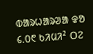ᱵᱟᱨᱦᱟᱨᱣᱟ ᱫᱚ ᱔.᱐᱖ ᱠᱤᱢᱤ² ᱛᱮ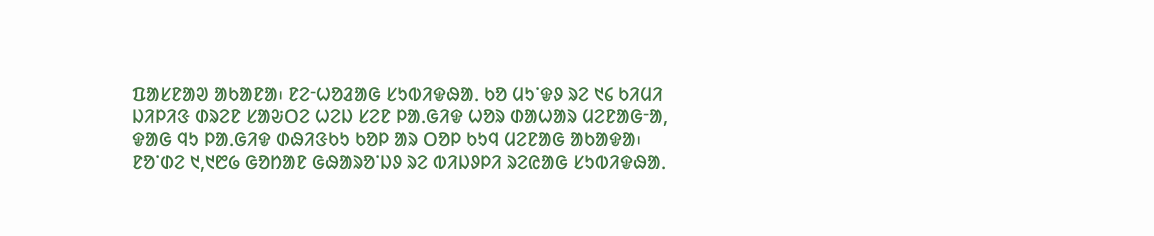ᱯᱟᱥᱱᱟᱣ ᱟᱠᱟᱱᱟ᱾ ᱱᱮᱼᱦᱚᱲᱟᱜ ᱥᱩᱵᱤᱫᱷᱟᱹ ᱠᱚ ᱢᱩᱸᱫᱽ ᱨᱮ ᱑᱔ ᱠᱤᱢᱤ ᱡᱤᱞᱤᱝ ᱰᱨᱮᱱ ᱥᱟᱶᱛᱮ ᱦᱮᱡ ᱥᱮᱱ ᱞᱟᱹᱜᱤᱫ ᱦᱚᱨ ᱰᱟᱦᱟᱨ ᱢᱮᱱᱟᱜᱼᱟ, ᱫᱟᱜ ᱧᱩ ᱞᱟᱹᱜᱤᱫ ᱰᱷᱤᱝᱠᱩ ᱠᱚᱞ ᱟᱨ ᱛᱚᱞ ᱠᱩᱧ ᱢᱮᱱᱟᱜ ᱟᱠᱟᱫᱟ᱾ ᱱᱚᱸᱰᱮ ᱑,᱑᱘᱙ ᱜᱚᱴᱟᱱ ᱜᱷᱟᱨᱚᱸᱡᱽ ᱨᱮ ᱵᱤᱡᱽᱞᱤ ᱨᱮᱭᱟᱜ ᱥᱩᱵᱤᱫᱷᱟᱹ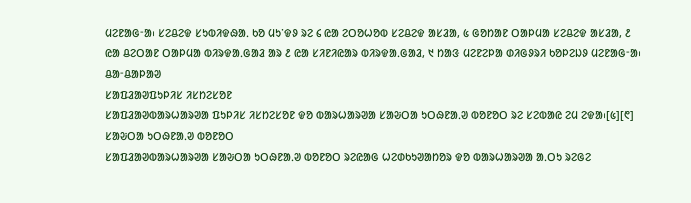ᱢᱮᱱᱟᱜᱼᱟ᱾ ᱥᱮᱪᱮᱫ ᱥᱩᱵᱤᱫᱷᱟᱹ ᱠᱚ ᱢᱩᱸᱫᱽ ᱨᱮ ᱔ ᱭᱟ ᱮᱛᱚᱦᱚᱵ ᱥᱮᱪᱮᱫ ᱟᱥᱲᱟ, ᱕ ᱜᱚᱴᱟᱱ ᱛᱟᱞᱢᱟ ᱥᱮᱪᱮᱫ ᱟᱥᱲᱟ, ᱒ ᱭᱟ ᱪᱮᱛᱟᱱ ᱛᱟᱞᱢᱟ ᱵᱤᱨᱫᱟᱹᱜᱟᱲ ᱟᱨ ᱒ ᱭᱟ ᱥᱤᱱᱤᱭᱟᱨ ᱵᱤᱨᱫᱟᱹᱜᱟᱲ, ᱑ ᱴᱟᱝ ᱢᱮᱱᱮᱞᱟ ᱰᱤᱜᱽᱨᱤ ᱠᱚᱞᱮᱡᱽ ᱢᱮᱱᱟᱜᱼᱟ᱾
ᱪᱟᱼᱪᱟᱞᱟᱣ
ᱥᱟᱯᱲᱟᱣᱯᱩᱞᱤᱥ ᱤᱥᱴᱮᱥᱚᱱ
ᱥᱟᱯᱲᱟᱣᱵᱟᱨᱦᱟᱨᱣᱟ ᱯᱩᱞᱤᱥ ᱤᱥᱴᱮᱥᱚᱱ ᱫᱚ ᱵᱟᱨᱦᱟᱨᱣᱟ ᱥᱟᱶᱛᱟ ᱩᱛᱷᱱᱟᱹᱣ ᱵᱚᱱᱚᱛ ᱨᱮ ᱥᱮᱵᱟᱭ ᱮᱢ ᱮᱫᱟ᱾[᱕][᱖]
ᱥᱟᱶᱛᱟ ᱩᱛᱷᱱᱟᱹᱣ ᱵᱚᱱᱚᱛ
ᱥᱟᱯᱲᱟᱣᱵᱟᱨᱦᱟᱨᱣᱟ ᱥᱟᱶᱛᱟ ᱩᱛᱷᱱᱟᱹᱣ ᱵᱚᱱᱚᱛ ᱨᱮᱭᱟᱜ ᱦᱮᱰᱠᱩᱣᱟᱴᱚᱨ ᱫᱚ ᱵᱟᱨᱦᱟᱨᱣᱟ ᱟᱹᱛᱩ ᱨᱮᱜᱮ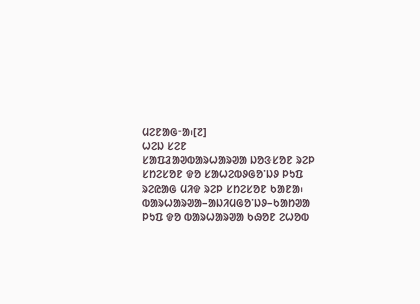ᱢᱮᱱᱟᱜᱼᱟ᱾[᱗]
ᱦᱮᱡ ᱥᱮᱱ
ᱥᱟᱯᱲᱟᱣᱵᱟᱨᱦᱟᱨᱣᱟ ᱡᱚᱝᱥᱚᱱ ᱨᱮᱞ ᱥᱴᱮᱥᱚᱱ ᱫᱚ ᱥᱟᱦᱮᱵᱽᱜᱚᱸᱡᱽ ᱞᱩᱯ ᱨᱮᱭᱟᱜ ᱢᱤᱫ ᱨᱮᱞ ᱥᱴᱮᱥᱚᱱ ᱠᱟᱱᱟ᱾ ᱵᱟᱨᱦᱟᱨᱣᱟ–ᱟᱡᱤᱢᱜᱚᱸᱡᱽ–ᱠᱟᱴᱣᱟ ᱞᱩᱯ ᱫᱚ ᱵᱟᱨᱦᱟᱨᱣᱟ ᱠᱷᱚᱱ ᱮᱦᱚᱵ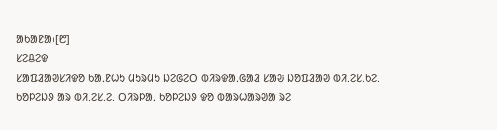ᱟᱠᱟᱱᱟ᱾[᱘]
ᱥᱮᱪᱮᱫ
ᱥᱟᱯᱲᱟᱣᱥᱤᱫᱚ ᱠᱟᱹᱱᱦᱩ ᱢᱩᱨᱢᱩ ᱡᱮᱜᱮᱛ ᱵᱤᱨᱫᱟᱹᱜᱟᱲ ᱥᱟᱶ ᱡᱚᱯᱲᱟᱣ ᱵᱤ.ᱮᱥ.ᱠᱮ. ᱠᱚᱞᱮᱡᱽ ᱟᱨ ᱵᱤ.ᱮᱥ.ᱮ. ᱛᱤᱨᱞᱟᱹ ᱠᱚᱞᱮᱡᱽ ᱫᱚ ᱵᱟᱨᱦᱟᱨᱣᱟ ᱨᱮ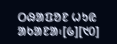ᱛᱷᱟᱯᱚᱱ ᱦᱩᱭ ᱟᱠᱟᱱᱟ᱾[᱙][᱑᱐]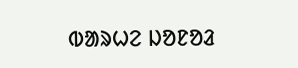ᱵᱟᱨᱦᱮ ᱡᱚᱱᱚᱲ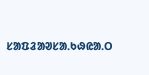ᱥᱟᱯᱲᱟᱣᱥᱟᱹᱠᱷᱭᱟᱹᱛ